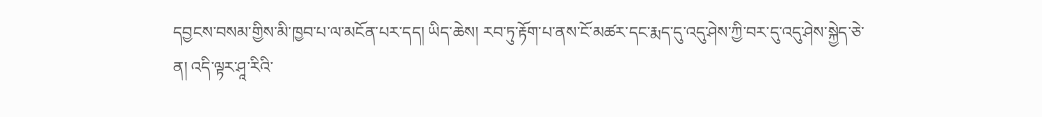དབྱངས་བསམ་གྱིས་མི་ཁྱབ་པ་ལ་མངོན་པར་དད། ཡིད་ཆེས། རབ་ཏུ་རྟོག་པ་ནས་ངོ་མཚར་དང་རྨད་དུ་འདུ་ཤེས་ཀྱི་བར་དུ་འདུ་ཤེས་སྐྱེད་ཅེ་ན། འདི་ལྟར་ཤཱ་རིའི་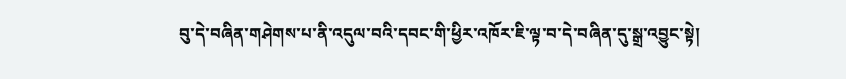བུ་དེ་བཞིན་གཤེགས་པ་ནི་འདུལ་བའི་དབང་གི་ཕྱིར་འཁོར་ཇི་ལྟ་བ་དེ་བཞིན་དུ་སྒྲ་འབྱུང་སྟེ།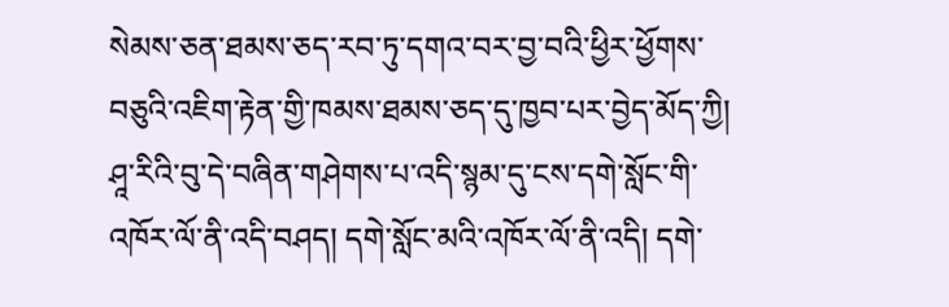སེམས་ཅན་ཐམས་ཅད་རབ་ཏུ་དགའ་བར་བྱ་བའི་ཕྱིར་ཕྱོགས་བཅུའི་འཇིག་རྟེན་གྱི་ཁམས་ཐམས་ཅད་དུ་ཁྱབ་པར་བྱེད་མོད་ཀྱི། ཤཱ་རིའི་བུ་དེ་བཞིན་གཤེགས་པ་འདི་སྙམ་དུ་ངས་དགེ་སློང་གི་འཁོར་ལོ་ནི་འདི་བཤད། དགེ་སློང་མའི་འཁོར་ལོ་ནི་འདི། དགེ་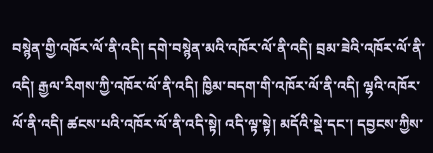བསྙེན་གྱི་འཁོར་ལོ་ནི་འདི། དགེ་བསྙེན་མའི་འཁོར་ལོ་ནི་འདི། བྲམ་ཟེའི་འཁོར་ལོ་ནི་འདི། རྒྱལ་རིགས་ཀྱི་འཁོར་ལོ་ནི་འདི། ཁྱིམ་བདག་གི་འཁོར་ལོ་ནི་འདི། ལྷའི་འཁོར་ལོ་ནི་འདི། ཚངས་པའི་འཁོར་ལོ་ནི་འདི་སྟེ། འདི་ལྟ་སྟེ། མདོའི་སྡེ་དང་། དབྱངས་ཀྱིས་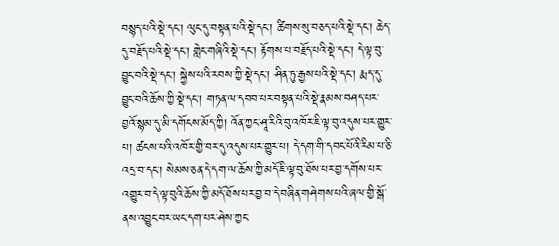བསྙད་པའི་སྡེ་དང་། ལུང་དུ་བསྟན་པའི་སྡེ་དང་། ཚིགས་སུ་བཅད་པའི་སྡེ་དང་། ཆེད་དུ་བརྗོད་པའི་སྡེ་དང་། གླེང་གཞིའི་སྡེ་དང་། རྟོགས་པ་བརྗོད་པའི་སྡེ་དང་། དེ་ལྟ་བུ་བྱུང་བའི་སྡེ་དང་། སྐྱེས་པའི་རབས་ཀྱི་སྡེ་དང་། ཤིན་ཏུ་རྒྱས་པའི་སྡེ་དང་། རྨད་དུ་བྱུང་བའི་ཆོས་ཀྱི་སྡེ་དང་། གཏན་ལ་དབབ་པར་བསྟན་པའི་སྡེ་རྣམས་བཤད་པར་བྱའོ་སྙམ་དུ་མི་དགོངས་མོད་ཀྱི། འོན་ཀྱང་ཤཱ་རིའི་བུ་འཁོར་ཇི་ལྟ་བུ་འདུས་པར་གྱུར་པ། ཚངས་པའི་འཁོར་གྱི་བར་དུ་འདུས་པར་གྱུར་པ། དེ་དག་གི་དབང་པོའི་རིམ་པ་ཅི་འདྲ་བ་དང་། སེམས་ཅན་དེ་དག་ལ་ཆོས་ཀྱི་མདོ་ཇི་ལྟ་བུ་ཐོས་པར་བྱ་དགོས་པར་འགྱུར་བ་དེ་ལྟ་བུའི་ཆོས་ཀྱི་མདོ་ཐོས་པར་བྱ་བ་དེ་བཞིན་གཤེགས་པའི་ཞལ་གྱི་སྒོ་ནས་འབྱུང་བར་ཡང་དག་པར་ཤེས་ཀྱང་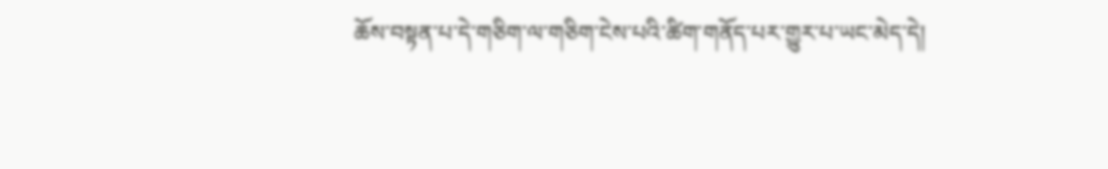ཆོས་བསྟན་པ་དེ་གཅིག་ལ་གཅིག་ངེས་པའི་ཚིག་གནོད་པར་གྱུར་པ་ཡང་མེད་དེ།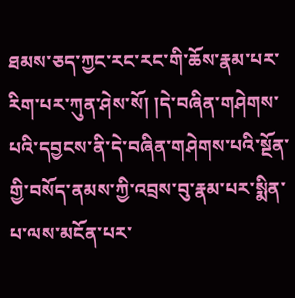ཐམས་ཅད་ཀྱང་རང་རང་གི་ཆོས་རྣམ་པར་རིག་པར་ཀུན་ཤེས་སོ། །དེ་བཞིན་གཤེགས་པའི་དབྱངས་ནི་དེ་བཞིན་གཤེགས་པའི་སྔོན་གྱི་བསོད་ནམས་ཀྱི་འབྲས་བུ་རྣམ་པར་སྨིན་པ་ལས་མངོན་པར་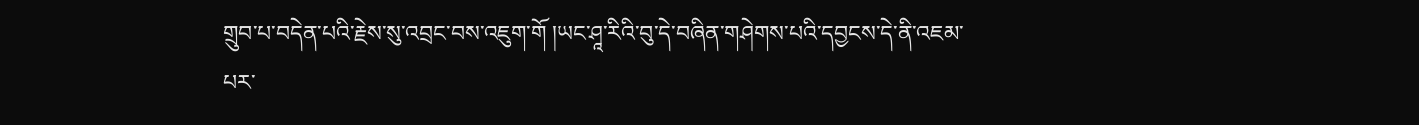གྲུབ་པ་བདེན་པའི་རྗེས་སུ་འབྲང་བས་འཇུག་གོ །ཡང་ཤཱ་རིའི་བུ་དེ་བཞིན་གཤེགས་པའི་དབྱངས་དེ་ནི་འཇམ་པར་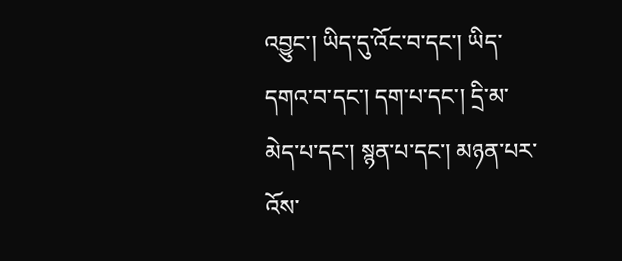འབྱུང་། ཡིད་དུ་འོང་བ་དང་། ཡིད་དགའ་བ་དང་། དག་པ་དང་། དྲི་མ་མེད་པ་དང་། སྙན་པ་དང་། མཉན་པར་འོས་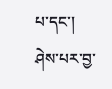པ་དང་། ཤེས་པར་བྱ་